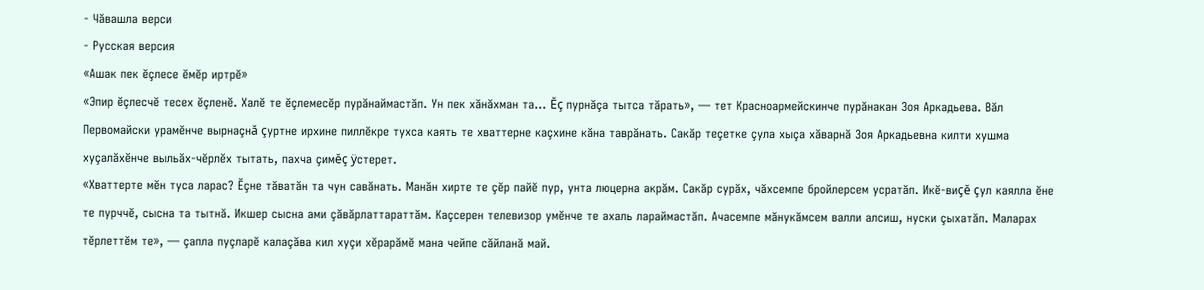- Чăвашла верси
- Русская версия
«Ашак пек ĕçлесе ĕмĕр иртрĕ»
«Эпир ĕçлесчĕ тесех ĕçленĕ. Халĕ те ĕçлемесĕр пурăнаймастăп. Ун пек хăнăхман та… Ĕç пурнăçа тытса тăрать», — тет Красноармейскинче пурăнакан Зоя Аркадьева. Вăл Первомайски урамĕнче вырнаçнă çуртне ирхине пиллĕкре тухса каять те хваттерне каçхине кăна таврăнать. Сакăр теçетке çула хыçа хăварнă Зоя Аркадьевна килти хушма хуçалăхĕнче выльăх-чĕрлĕх тытать, пахча çимĕç ÿстерет.
«Хваттерте мĕн туса ларас? Ĕçне тăватăн та чун савăнать. Манăн хирте те çĕр пайĕ пур, унта люцерна акрăм. Сакăр сурăх, чăхсемпе бройлерсем усратăп. Икĕ-виçĕ çул каялла ĕне те пурччĕ, сысна та тытнă. Икшер сысна ами çăвăрлаттараттăм. Каçсерен телевизор умĕнче те ахаль лараймастăп. Ачасемпе мăнукăмсем валли алсиш, нуски çыхатăп. Маларах тĕрлеттĕм те», — çапла пуçларĕ калаçăва кил хуçи хĕрарăмĕ мана чейпе сăйланă май.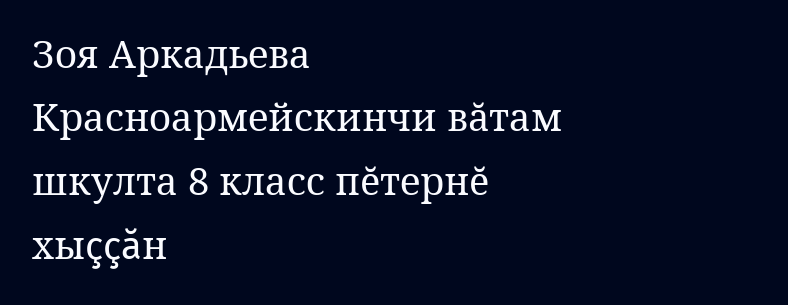Зоя Аркадьева Красноармейскинчи вăтам шкулта 8 класс пĕтернĕ хыççăн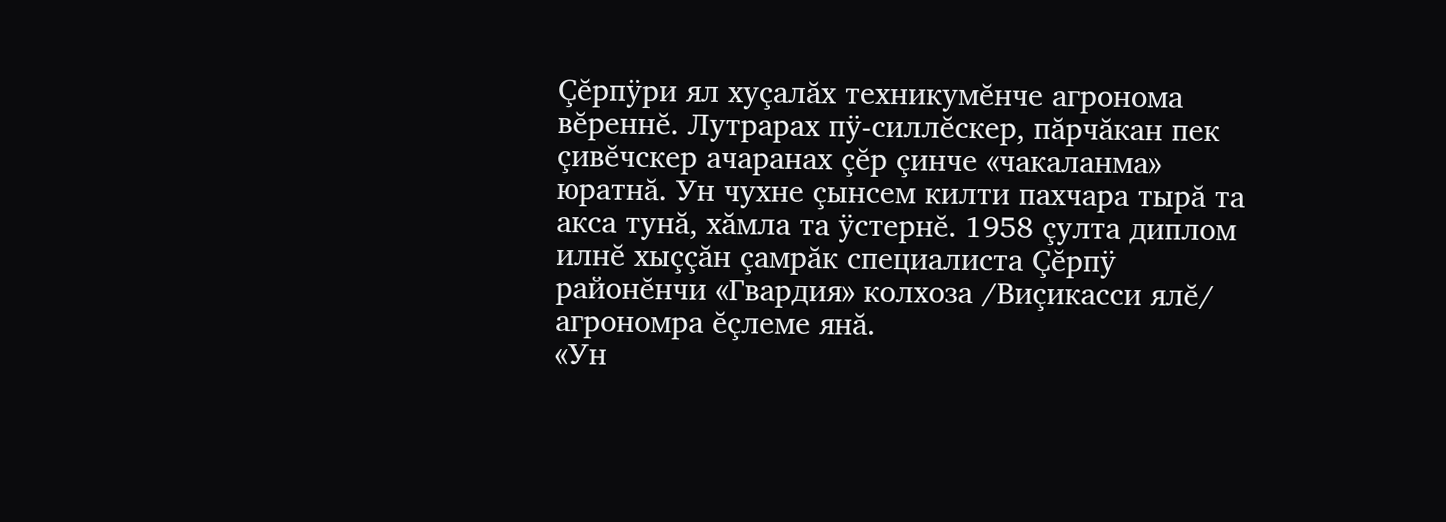Çĕрпÿри ял хуçалăх техникумĕнче агронома вĕреннĕ. Лутрарах пÿ-силлĕскер, пăрчăкан пек çивĕчскер ачаранах çĕр çинче «чакаланма» юратнă. Ун чухне çынсем килти пахчара тырă та акса тунă, хăмла та ÿстернĕ. 1958 çулта диплом илнĕ хыççăн çамрăк специалиста Çĕрпÿ районĕнчи «Гвардия» колхоза /Виçикасси ялĕ/ агрономра ĕçлеме янă.
«Ун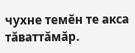чухне темĕн те акса тăваттăмăр.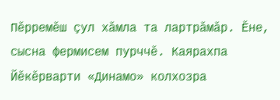Пĕрремĕш çул хăмла та лартрăмăр. Ĕне, сысна фермисем пурччĕ. Каярахпа Йĕкĕрварти «Динамо» колхозра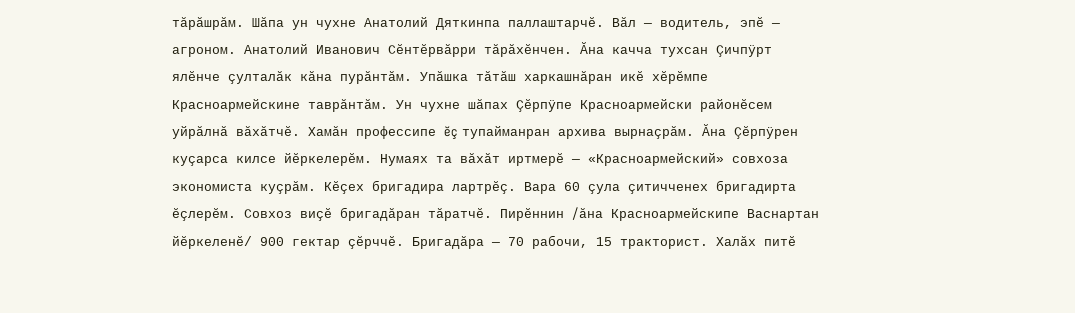тăрăшрăм. Шăпа ун чухне Анатолий Дяткинпа паллаштарчĕ. Вăл — водитель, эпĕ — агроном. Анатолий Иванович Сĕнтĕрвăрри тăрăхĕнчен. Ăна качча тухсан Çичпÿрт ялĕнче çулталăк кăна пурăнтăм. Упăшка тăтăш харкашнăран икĕ хĕрĕмпе Красноармейскине таврăнтăм. Ун чухне шăпах Çĕрпÿпе Красноармейски районĕсем уйрăлнă вăхăтчĕ. Хамăн профессипе ĕç тупайманран архива вырнаçрăм. Ăна Çĕрпÿрен куçарса килсе йĕркелерĕм. Нумаях та вăхăт иртмерĕ — «Красноармейский» совхоза экономиста куçрăм. Кĕçех бригадира лартрĕç. Вара 60 çула çитичченех бригадирта ĕçлерĕм. Совхоз виçĕ бригадăран тăратчĕ. Пирĕннин /ăна Красноармейскипе Васнартан йĕркеленĕ/ 900 гектар çĕрччĕ. Бригадăра — 70 рабочи, 15 тракторист. Халăх питĕ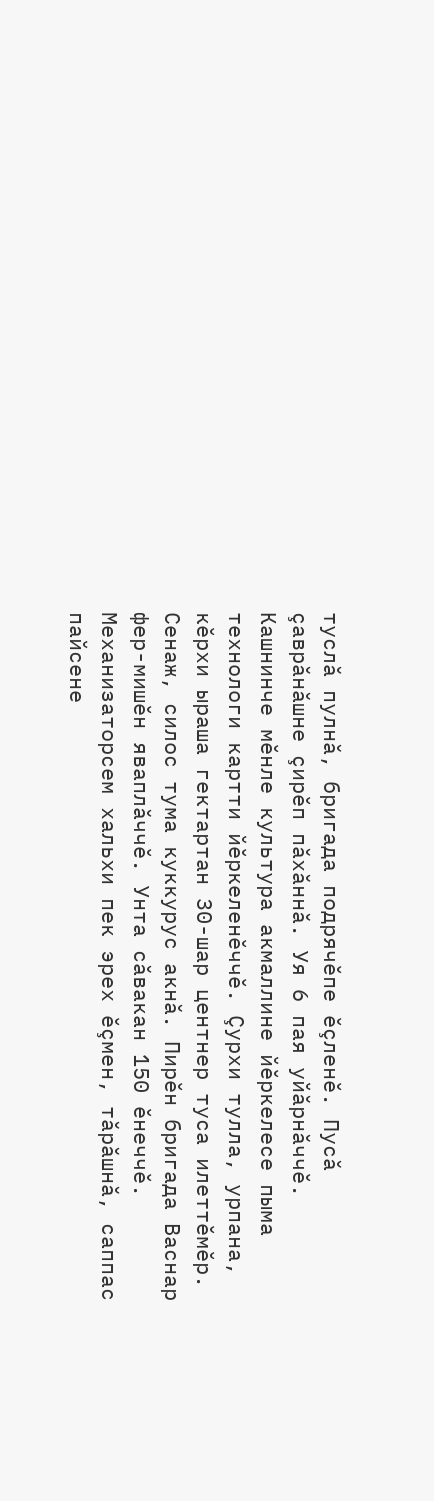туслă пулнă, бригада подрячĕпе ĕçленĕ. Пусă çаврăнăшне çирĕп пăхăннă. Уя 6 пая уйăрнăччĕ. Кашнинче мĕнле культура акмаллине йĕркелесе пыма технологи картти йĕркеленĕччĕ. Çурхи тулла, урпана, кĕрхи ыраша гектартан 30-шар центнер туса илеттĕмĕр. Сенаж, силос тума куккурус акнă. Пирĕн бригада Васнар фер-мишĕн яваплăччĕ. Унта сăвакан 150 ĕнеччĕ. Механизаторсем хальхи пек эрех ĕçмен, тăрăшнă, саппас пайсене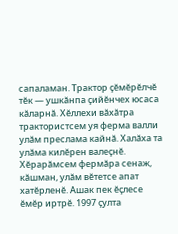сапаламан. Трактор çĕмĕрĕлчĕ тĕк — ушкăнпа çийĕнчех юсаса кăларнă. Хĕллехи вăхăтра трактористсем уя ферма валли улăм преслама кайнă. Халăха та улăма килĕрен валеçнĕ. Хĕрарăмсем фермăра сенаж, кăшман, улăм вĕтетсе апат хатĕрленĕ. Ашак пек ĕçлесе ĕмĕр иртрĕ. 1997 çулта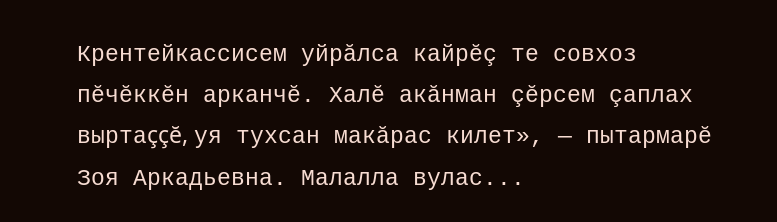Крентейкассисем уйрăлса кайрĕç те совхоз пĕчĕккĕн арканчĕ. Халĕ акăнман çĕрсем çаплах выртаççĕ, уя тухсан макăрас килет», — пытармарĕ Зоя Аркадьевна. Малалла вулас...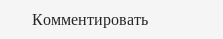Комментировать